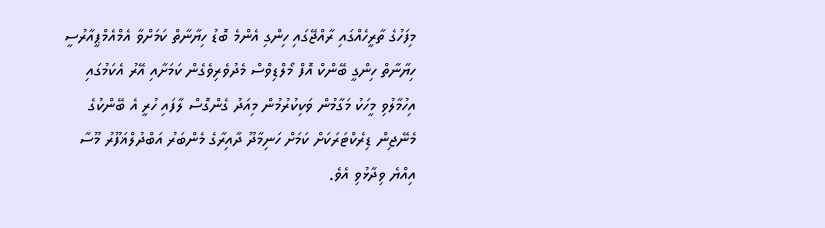މިފަހުގެ ތާރީހެއްގައި ރާއްޖޭގައި ހިންގި އެންމެ ބޮޑު ހިޔާނާތް ކަމަށްވާ އެމްއެމްޕީއާރުސީ ހިޔާނާތް ހިންގީ ބޭންކް އޮފް މޯލްޑިވްސް މެދުވެރިވެގެން ކަމަށާއި އޭރު އެކަމުގައި އިހުމާލުވި މީހަކު މަގާމުން ވަކިކުރުމުން މިއަދު ގެންގޮސް ލާފައި ހުރީ އެ ބޭންކުގެ މެނޭޖިން ޑިރެކްޓަރަކަށް ކަމަށް ހަނިމާދޫ ދާއިރާގެ މެންބަރު އަބްދުލްޣަފޫރު މޫސާ އިއްޔެ ވިދާޅުވި އެވެ.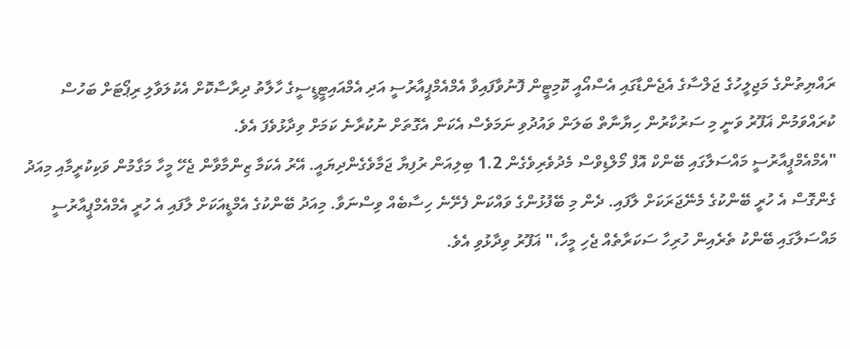ރައްޔިތުންގެ މަޖިލީހުގެ ޖަލްސާގެ އެޖެންޑާގައި އެސްއޯއީ ކޮމިޓީން ފޮނުވާފައިވާ އެމްއެމްޕީއާރުސީ އަދި އެމްއައިޓީޑީސީގެ ހާލާތު ދިރާސާކޮށް އެކުލަވާލި ރިޕޯޓަށް ބަހުސް ކުރައްވަމުން ޣަފޫރު ވަނީ މި ސަރުކާރުން ހިޔާނާތް ބަލަން ވައުދުވި ނަމަވެސް އެކަން އެގޮތަށް ނުކުރާނެ ކަމަށް ވިދާޅުވެފަ އެވެ.
"އެމްއެމްޕީއާރުސީ މައްސަލާގައި ބޭންކް އޮފް މޯލްޑިވްސް މެދުވެރިވެގެން 1.2 ބިލިއަން ރުފިޔާ ޖަމާވެގެންދިޔައީ. އޭރު އެކަމާ ޒިންމާވާން ޖެހޭ މީހާ މަގާމުން ވަކިކުރީމާއި މިއަދު ގެންގޮސް އެ ހުރީ ބޭންކުގެ މެނޭޖަރަކަށް ލާފައި. ދެން މި ބޭފުޅުންގެ ވައްކަން ފެށޭނެ ހިސާބެއް ވިސްނަވާ. މިއަދު ބޭންކުގެ އެމްޑީއަކަށް ލާފައި އެ ހުރީ އެމްއެމްޕީއާރުސީ މައްސަލާގައި ބޭންކު ތެރެއިން ހުރިހާ ސަކަރާތެއް ޖެހި މީހާ،" ޣަފޫރު ވިދާޅުވި އެވެ.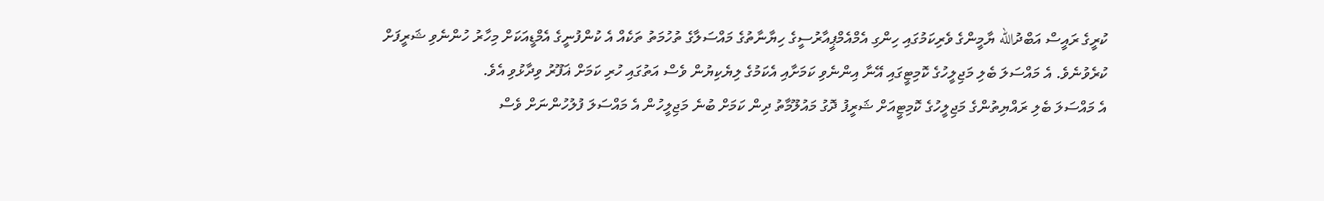ކުރީގެ ރައީސް އަބްދުالله ޔާމީންގެ ވެރިކަމުގައި ހިންގި އެމްއެމްޕީއާރުސީގެ ހިޔާނާތުގެ މައްސަލާގެ ތުހުމަތު ތަކެއް އެ ކުންފުނީގެ އެމްޑީއަކަށް މިހާރު ހުންނެވި ޝަރީފަށް ކުރެވުނެވެ. އެ މައްސަލަ ބެލި މަޖިލީހުގެ ކޮމިޓީގައި އޭނާ އިންނެވި ކަމަށާއި އެކަމުގެ ލިޔެކިޔުން ވެސް އަތުގައި ހުރި ކަމަށް ޣަފޫރު ވިދާޅުވި އެވެ.
އެ މައްސަލަ ބެލި ރައްޔިތުންގެ މަޖިލީހުގެ ކޮމިޓީއަށް ޝަރީފު ދޮގު މައުލޫމާތު ދިން ކަމަށް ބުނެ މަޖިލީހުން އެ މައްސަލަ ފުލުހުންނަށް ވެސް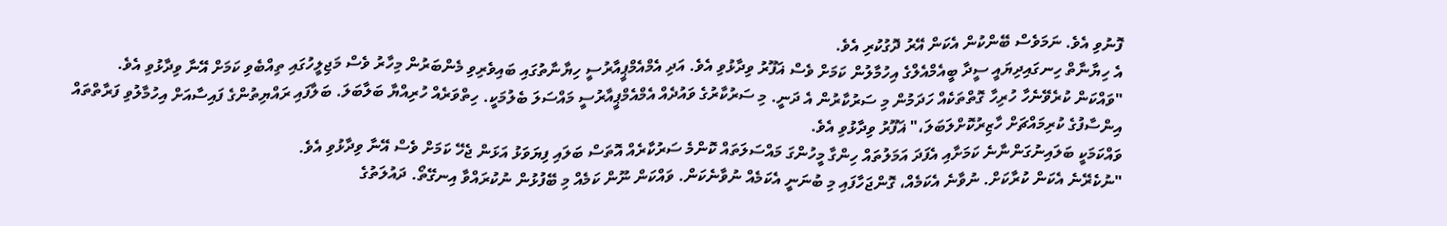ފޮނުވި އެވެ. ނަމަވެސް ބޭންކުން އެކަން އޭރު ދޮގުކުރި އެވެ.
އެ ހިޔާނާތް ހިނގައިދިޔައީ ސީދާ ބީއެމްއެލްގެ އިހުމާލުން ކަމަށް ވެސް ޣަފޫރު ވިދާޅުވި އެވެ. އަދި އެމްއެމްޕީއާރުސީ ހިޔާނާތުގައި ބައިވެރިވި މެންބަރުން މިހާރު ވެސް މަޖިލީހުގައި ތިއްބެވި ކަމަށް އޭނާ ވިދާޅުވި އެވެ.
"ވައްކަން ކުރެވޭނެހާ ހުރިހާ ގޮތްތަކެއް ހަދަމުން މި ސަރުކާރުން އެ ދަނީ. މި ސަރުކާރުގެ ވައުދެއް އެމްއެމްޕީއާރުސީ މައްސަލަ ބެލުމަކީ. ހިތްވަރެއް ހުރިއްޔާ ބަލާބަލަ. ބަލާފައި ރައްޔިތުންގެ ފައިސާއަށް އިހުމާލުވި ފަރާތްތައް އިންސާފުގެ ކުރިމައްޗަށް ހާޒިރުކޮށްލަބަލަ،" ޣަފޫރު ވިދާޅުވި އެވެ.
ވައްކަމަކީ ބަލައިނުގަންނާނެ ކަމަށާއި އެފަދަ އަމަލުތައް ހިންގާ މީހުންގަ މައްސަލަތައް ކޮންމެ ސަރުކާރެއް އޮތަސް ބަލައި ފިޔަވަޅު އަޅަން ޖެހޭ ކަމަށް ވެސް އޭނާ ވިދާޅުވި އެވެ.
"ނުކެރޭނެ އެކަން ކުރާކަށް. ނުވާނެ އެކަމެއް، ގޮންޖަހާފައި މި ބުނަނީ އެކަމެއް ނުވާނެކަން. ވައްކަން ނޫން ކަމެއް މި ބޭފުޅުން ނުކުރައްވާ އިނގޭތޯ. ދައުލަތުގެ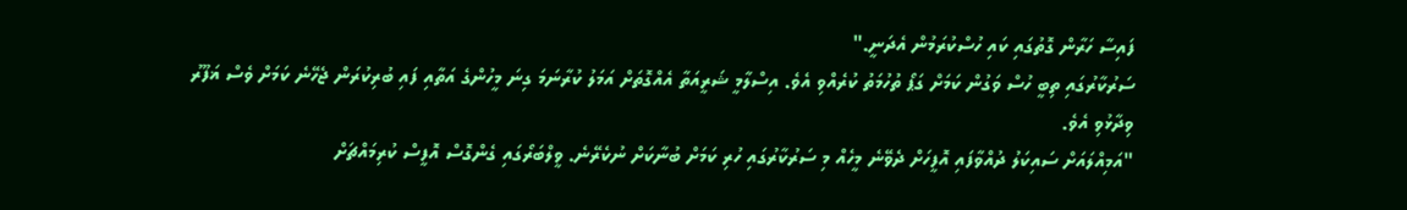ފައިސާ ހަރާން ގޮތުގައި ކައި ހުސްކުރަމުން އެދަނީ."
ސަރުކާރުގައި ތިބީ ހުސް ވަގުން ކަމަށް ގަޕޯ ތުހުމަތު ކުރެއްވި އެވެ. އިސްލާމީ ޝަރީއަތާ އެއްގޮތަށް އަމަލު ކުރާނަމަ ގިނަ މީހުންގެ އަތާއި ފައި ބުރިކުރަން ޖެހޭނެ ކަމަށް ވެސް ޣަފޫރު ވިދާޅުވި އެވެ.
"އަމިއްލައަށް ސައިކަލު ދުއްވާފައި އޮފީހަށް ދެވޭނެ މީހެއް މި ސަރުކާރުގައި ހުރި ކަމަށް ބުނާކަށް ނުކެރޭނެ. ވީލްބަރޯގައި ގެންގޮސް އޮފީސް ކުރިމައްޗަށް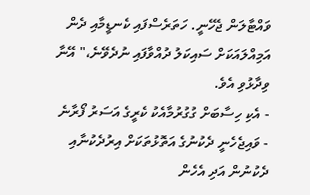ވައްޓާލަން ޖެހޭނީ. ހަތަރެސްފައި ކެނޑީމާއި ދެން އަމިއްލައަކަށް ސައިކަލު ދުއްވާފައި ނުދެވޭނެ،" އޭނާ ވިދާޅުވި އެވެ.
- އެކި ހިސާބަށް ގުގުރުމާއެކު ކެރީގެ އަސަރު ފޯރާނެ
- ވައިޖެހެނީ ދެކުނުގެ އަތޮޅުތަކަށް އިރުދެކުނާއި ދެކުނުން އަދި އެހެން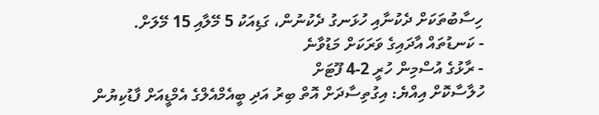ހިސާބުތަކަށް ދެކުނާއި ހުޅަނގު ދެކުނުން، ގަޑިއަކު 5 މޭލާއި 15 މޭލަށް.
- ކަނޑުތައް އާދައިގެ ވަރަކަށް މަޑުވާނެ
- ރާޅުގެ އުސްމިން ހުރީ 2-4 ފޫޓަށް
ހުލާސާކޮށް އިއްޔެ: އިގުތިސާދަށް އޮތް ބިރު އަދި ބީއެމްއެލްގެ އެމްޑީއަށް ފާޑުކިޔުން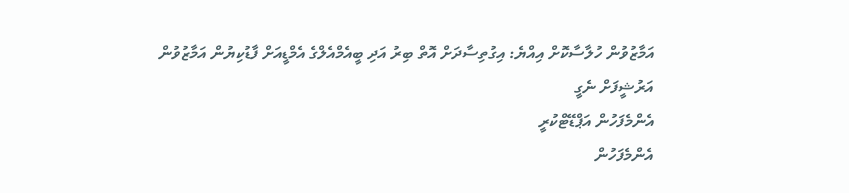އަމާޒުވުން ހުލާސާކޮށް އިއްޔެ: އިގުތިސާދަށް އޮތް ބިރު އަދި ބީއެމްއެލްގެ އެމްޑީއަށް ފާޑުކިޔުން އަމާޒުވުން
އަރުޝީފަށް ނެގީ
އެންމެފަހުން އަޕްޑޭޓްކުރީ
އެންމެފަހުން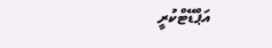އަޕްޑޭޓްކުރީ